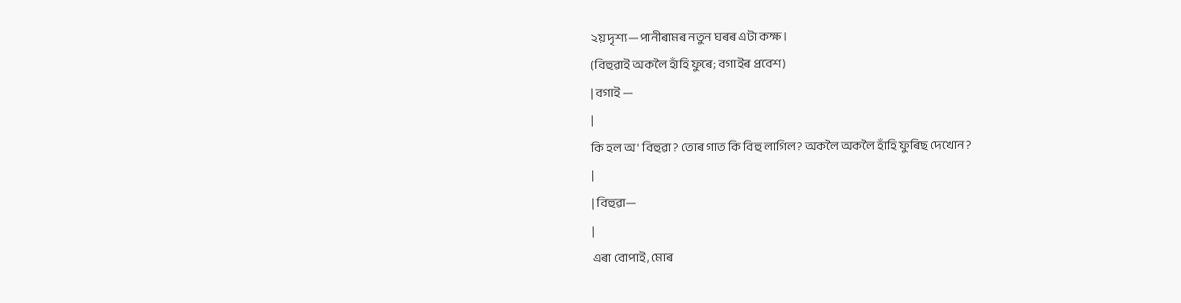২য় দৃশ্য—পানীৰামৰ নতুন ঘৰৰ এটা কক্ষ।
(বিহুৱাই অকলৈ হাঁহি ফুৰে; বগাইৰ প্ৰবেশ)
| বগাই —
|
কি হল অ' বিহুৱা? তোৰ গাত কি বিহু লাগিল? অকলৈ অকলৈ হাঁহি ফুৰিছ দেখোন?
|
| বিহুৱা—
|
এৰা বোপাই, মোৰ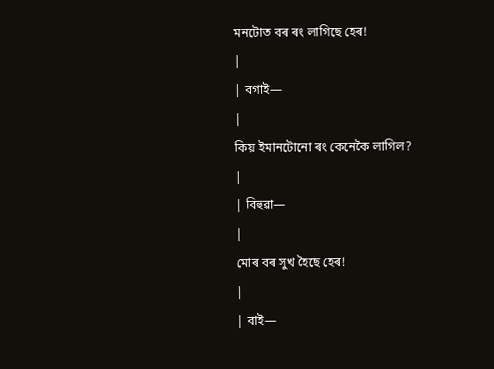মনটোত বৰ ৰং লাগিছে হেৰ!
|
| বগাই—
|
কিয় ইমানটোনো ৰং কেনেকৈ লাগিল?
|
| বিহুৱা—
|
মোৰ বৰ সুখ হৈছে হেৰ!
|
| বাই—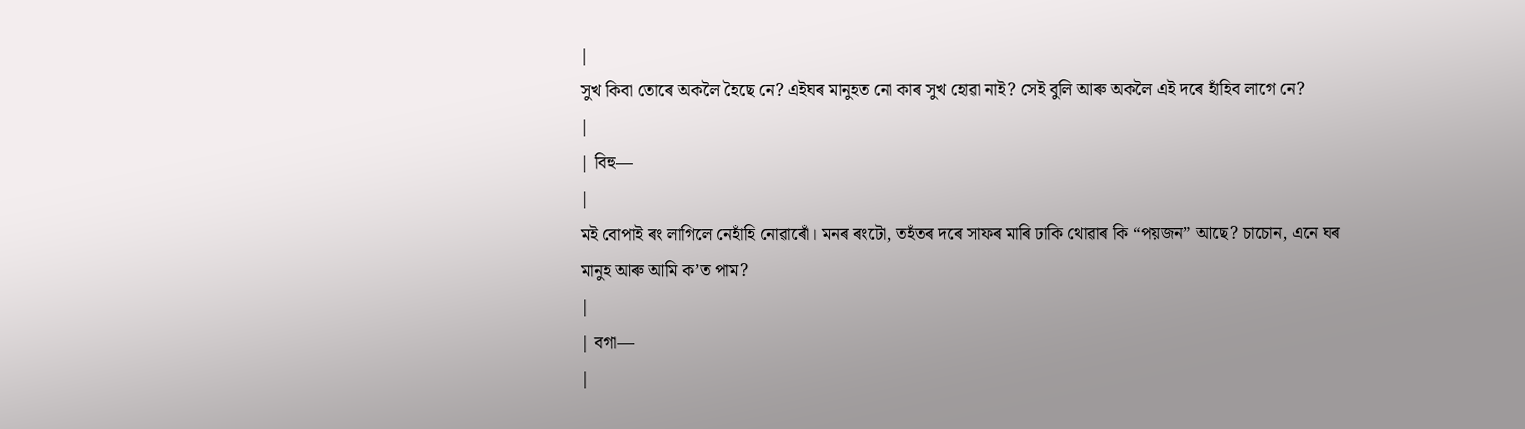|
সুখ কিবা তোৰে অকলৈ হৈছে নে? এইঘৰ মানুহত নো কাৰ সুখ হোৱা নাই? সেই বুলি আৰু অকলৈ এই দৰে হাঁহিব লাগে নে?
|
| বিহু—
|
মই বোপাই ৰং লাগিলে নেহাঁহি নোৱাৰোঁ। মনৰ ৰংটো, তহঁতৰ দৰে সাফৰ মাৰি ঢাকি থোৱাৰ কি “পয়জন” আছে? চাচোন, এনে ঘৰ মানুহ আৰু আমি ক’ত পাম?
|
| বগা—
|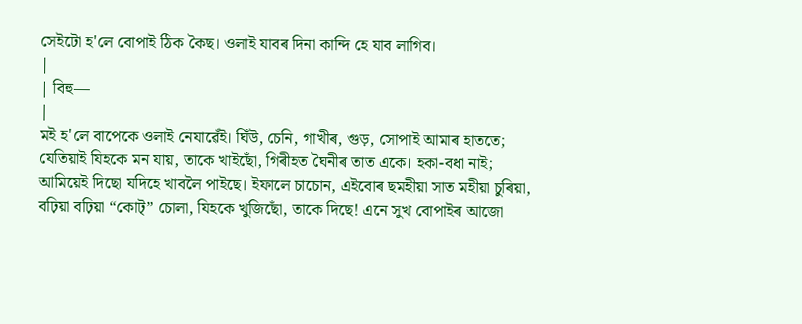সেইটো হ'লে বোপাই ঠিক কৈছ। ওলাই যাবৰ দিনা কান্দি হে যাব লাগিব।
|
| বিহু—
|
মই হ'লে বাপেকে ওলাই নেযাৱেঁই। ঘিঁউ, চেনি, গাখীৰ, গুড়, সোপাই আমাৰ হাততে; যেতিয়াই যিহকে মন যায়, তাকে খাইছোঁ, গিৰীহত ঘৈনীৰ তাত একে। হকা-বধা নাই; আমিয়েই দিছো যদিহে খাবলৈ পাইছে। ইফালে চাচোন, এইবোৰ ছমহীয়া সাত মহীয়া চুৰিয়া, বঢ়িয়া বঢ়িয়া “কোট্” চোলা, যিহকে খুজিছোঁ, তাকে দিছে! এনে সুখ বোপাইৰ আজো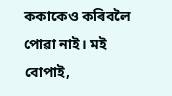ককাকেও কৰিবলৈ পোৱা নাই। মই বোপাই,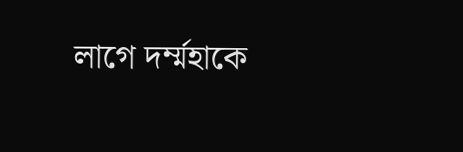লাগে দৰ্ম্মহাকে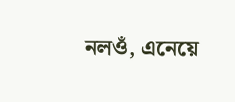নলওঁ, এনেয়ে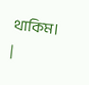থাকিম।
|